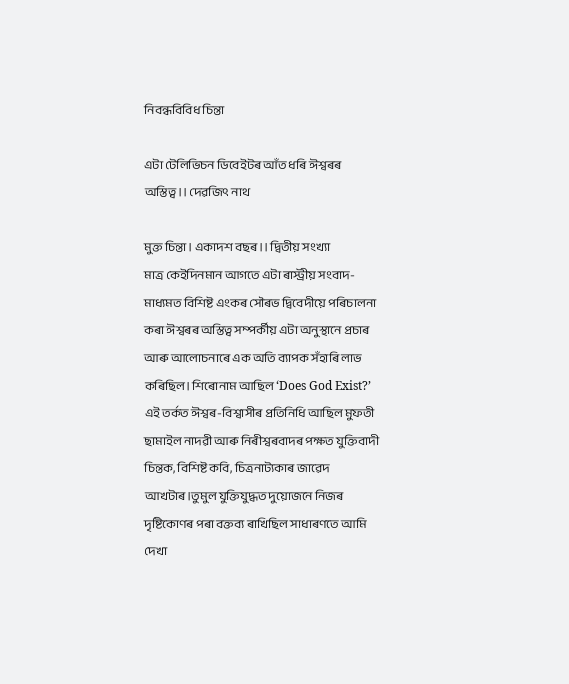নিবন্ধবিবিধ চিন্তা

এটা টেলিভিচন ডিবেইটৰ আঁত ধৰি ঈশ্বৰৰ অস্তিত্ব ‌।‌। দেৱজিৎ নাথ

মুক্ত চিন্তা‌। একাদশ বছৰ‌।‌। দ্বিতীয় সংখ্যা
মাত্ৰ কেইদিনমান আগতে এটা ৰাস্ট্ৰীয় সংবাদ-মাধ্যমত বিশিষ্ট এংকৰ সৌৰভ দ্বিবেদীয়ে পৰিচালনা কৰা ঈশ্বৰৰ অস্তিত্ব সম্পৰ্কীয় এটা অনুস্থানে প্ৰচাৰ আৰু আলোচনাৰে এক অতি ব্যাপক সঁহাৰি লাভ কৰিছিল। শিৰোনাম আছিল ‘Does God Exist?’ এই তৰ্কত ঈশ্বৰ-বিশ্বাসীৰ প্ৰতিনিধি আছিল মুফতী ছামাইল নাদৱী আৰু নিৰীশ্বৰবাদৰ পক্ষত যুক্তিবাদী চিন্তক, বিশিষ্ট কবি, চিত্ৰনাট্যকাৰ জাৱেদ আখটাৰ।তুমুল যুক্তিযুদ্ধত দুয়োজনে নিজৰ দৃষ্টিকোণৰ পৰা বক্তব্য ৰাখিছিল সাধাৰণতে আমি দেখা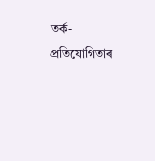তৰ্ক-প্ৰতিযোগিতাৰ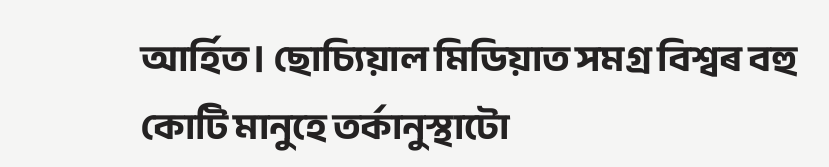আৰ্হিত। ছোচ্যিয়াল মিডিয়াত সমগ্ৰ বিশ্বৰ বহু কোটি মানুহে তৰ্কানুস্থাটো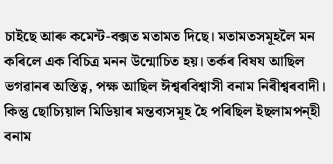চাইছে আৰু কমেন্ট-বক্সত মতামত দিছে। মতামতসমূহলৈ মন কৰিলে এক বিচিত্ৰ মনন উন্মোচিত হয়। তৰ্কৰ বিষয আছিল ভগৱানৰ অস্তিত্ব, পক্ষ আছিল ঈশ্বৰবিশ্বাসী বনাম নিৰীশ্বৰবাদী। কিন্তু ছোচ্যিয়াল মিডিয়াৰ মন্তব্যসমূহ হৈ পৰিছিল ইছলামপন্হী বনাম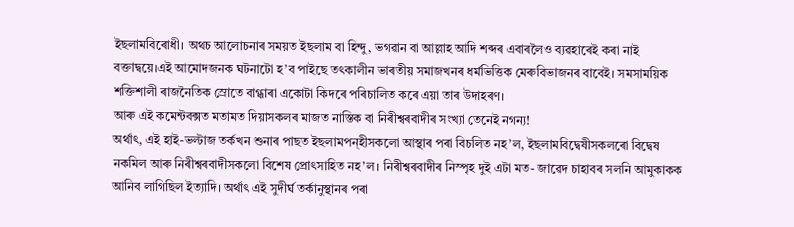ইছলামবিৰোধী। অথচ আলোচনাৰ সময়ত ইছলাম বা হিন্দু, ভগৱান বা আল্লাহ আদি শব্দৰ এবাৰলৈও ব্যৱহাৰেই কৰা নাই বক্তাদ্বয়ে।এই আমোদজনক ঘটনাটো হ’ব পাইছে তৎকালীন ভাৰতীয় সমাজখনৰ ধৰ্মভিত্তিক মেৰুবিভাজনৰ বাবেই। সমসাময়িক শক্তিশালী ৰাজনৈতিক স্ৰোতে বাগ্ধাৰা একোটা কিদৰে পৰিচালিত কৰে এয়া তাৰ উদাহৰণ।
আৰু এই কমেন্টবক্সত মতামত দিয়াসকলৰ মাজত নাস্তিক বা নিৰীশ্বৰবাদীৰ সংখ্যা তেনেই নগন্য!
অৰ্থাৎ, এই হাই-ভল্টাজ তৰ্কখন শুনাৰ পাছত ইছলামপন্হীসকলো আস্থাৰ পৰা বিচলিত নহ’ল, ইছলামবিদ্বেষীসকলৰো বিদ্বেষ নকমিল আৰু নিৰীশ্বৰবাদীসকলো বিশেষ প্ৰোৎসাহিত নহ’ল। নিৰীশ্বৰবাদীৰ নিস্পৃহ দুই এটা মত- জাৱেদ চাহাবৰ সলনি আমুকাকক আনিব লাগিছিল ইত্যাদি। অৰ্থাৎ এই সুদীৰ্ঘ তৰ্কানুস্থানৰ পৰা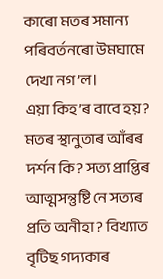কাৰো মতৰ সমান্য পৰিবৰ্তনৰো উমঘামে দেখা নগ’ল।
এয়া কিহ’ৰ বাবে হয়? মতৰ স্থানুতাৰ আঁৰৰ দৰ্শন কি? সত্য প্ৰাপ্তিৰ আত্মসন্তুষ্টি নে সত্যৰ প্ৰতি অনীহা? বিখ্যাত বৃটিছ গদ্যকাৰ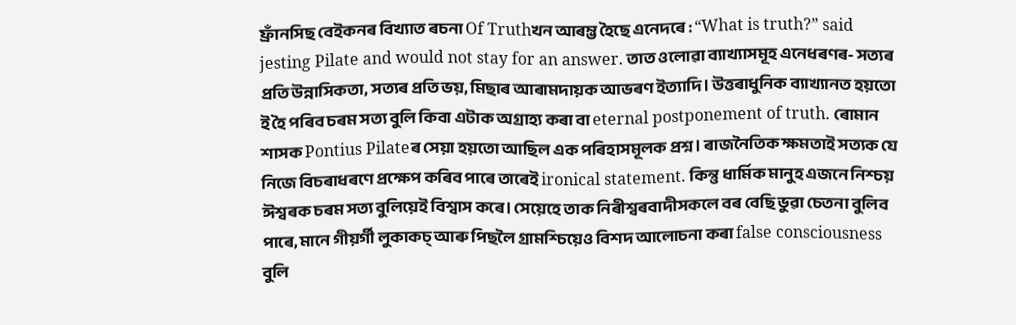ফ্ৰাঁনসিছ বেইকনৰ বিখ্যাত ৰচনা Of Truthখন আৰম্ভ হৈছে এনেদৰে : “What is truth?” said jesting Pilate and would not stay for an answer. তাত ওলোৱা ব্যাখ্যাসমূহ এনেধৰণৰ- সত্যৰ প্ৰতি উন্নাসিকতা, সত্যৰ প্ৰতি ভয়, মিছাৰ আৰামদায়ক আভৰণ ইত্যাদি। উত্তৰাধুনিক ব্যাখ্যানত হয়তো ই হৈ পৰিব চৰম সত্য বুলি কিবা এটাক অগ্ৰাহ্য কৰা বা eternal postponement of truth. ৰোমান শাসক Pontius Pilateৰ সেয়া হয়তো আছিল এক পৰিহাসমূলক প্ৰশ্ন। ৰাজনৈতিক ক্ষমতাই সত্যক যে নিজে বিচৰাধৰণে প্ৰক্ষেপ কৰিব পাৰে তাৰেই ironical statement. কিন্তু ধাৰ্মিক মানুহ এজনে নিশ্চয় ঈশ্বৰক চৰম সত্য বুলিয়েই বিশ্বাস কৰে। সেয়েহে তাক নিৰীশ্বৰবাদীসকলে বৰ বেছি ভুৱা চেতনা বুলিব পাৰে, মানে গীয়ৰ্গী লুকাকচ্ আৰু পিছলৈ গ্ৰামশ্চিয়েও বিশদ আলোচনা কৰা false consciousness বুলি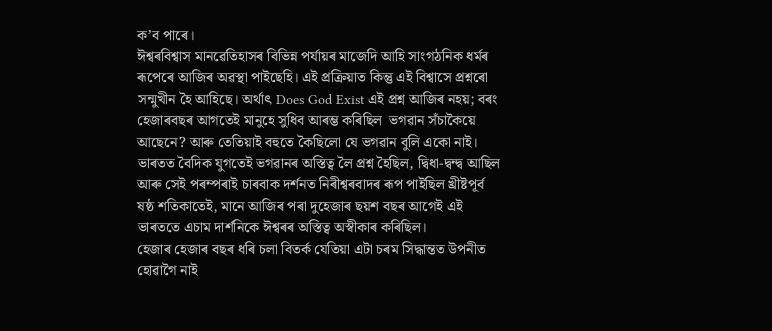ক’ব পাৰে।
ঈশ্বৰবিশ্বাস মানৱেতিহাসৰ বিভিন্ন পৰ্যায়ৰ মাজেদি আহি সাংগঠনিক ধৰ্মৰ ৰূপেৰে আজিৰ অৱস্থা পাইছেহি। এই প্ৰক্ৰিয়াত কিন্তু এই বিশ্বাসে প্ৰশ্নৰো সন্মুখীন হৈ আহিছে। অৰ্থাৎ Does God Exist এই প্ৰশ্ন আজিৰ নহয়; বৰং হেজাৰবছৰ আগতেই মানুহে সুধিব আৰম্ভ কৰিছিল  ভগৱান সঁচাকৈয়ে আছেনে? আৰু তেতিয়াই বহুতে কৈছিলো যে ভগৱান বুলি একো নাই। ভাৰতত বৈদিক যুগতেই ভগৱানৰ অস্তিত্ব লৈ প্ৰশ্ন হৈছিল, দ্বিধা-দ্বন্দ্ব আছিল আৰু সেই পৰম্পৰাই চাৰবাক দৰ্শনত নিৰীশ্বৰবাদৰ ৰূপ পাইছিল খ্ৰীষ্টপূৰ্ব ষষ্ঠ শতিকাতেই, মানে আজিৰ পৰা দুহেজাৰ ছয়শ বছৰ আগেই এই ভাৰততে এচাম দাৰ্শনিকে ঈশ্বৰৰ অস্তিত্ব অস্বীকাৰ কৰিছিল।
হেজাৰ হেজাৰ বছৰ ধৰি চলা বিতৰ্ক যেতিয়া এটা চৰম সিদ্ধান্তত উপনীত হোৱাগৈ নাই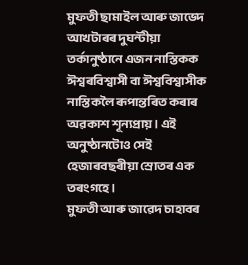মুফতী ছামাইল আৰু জাভেদ আখটাৰৰ দুঘন্টীয়া তৰ্কানুষ্ঠানে এজন নাস্তিকক ঈশ্বৰবিশ্বাসী বা ঈশ্ববিশ্বাসীক নাস্তিকলৈ ৰূপান্তৰিত কৰাৰ অৱকাশ শূন্যপ্ৰায়। এই অনুষ্ঠানটোও সেই হেজাৰবছৰীয়া স্ৰোতৰ এক তৰংগহে।
মুফতী আৰু জাৱেদ চাহাবৰ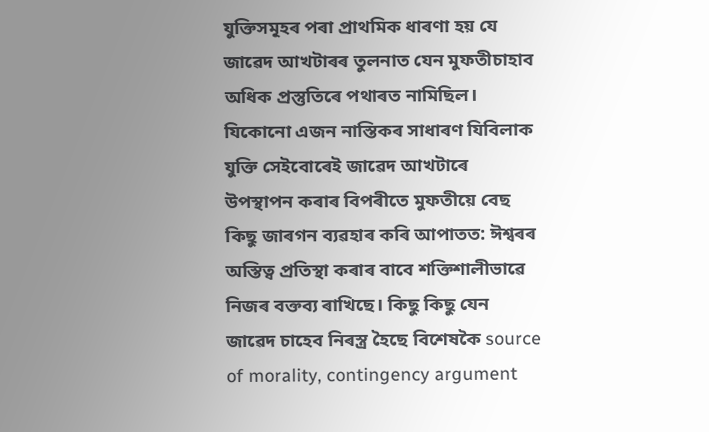যুক্তিসমূহৰ পৰা প্ৰাথমিক ধাৰণা হয় যে জাৱেদ আখটাৰৰ তুলনাত যেন মুফতীচাহাব অধিক প্ৰস্তুতিৰে পথাৰত নামিছিল। যিকোনো এজন নাস্তিকৰ সাধাৰণ যিবিলাক যুক্তি সেইবোৰেই জাৱেদ আখটাৰে উপস্থাপন কৰাৰ বিপৰীতে মুফতীয়ে বেছ কিছু জাৰগন ব্যৱহাৰ কৰি আপাতত: ঈশ্বৰৰ অস্তিত্ব প্ৰতিস্থা কৰাৰ বাবে শক্তিশালীভাৱে নিজৰ বক্তব্য ৰাখিছে। কিছু কিছু যেন জাৱেদ চাহেব নিৰস্ত্ৰ হৈছে বিশেষকৈ source of morality, contingency argument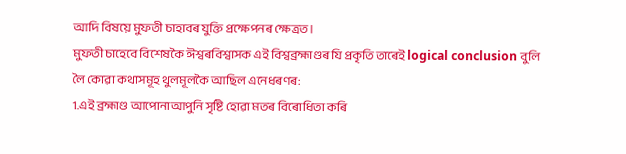আদি বিষয়ে মুফতী চাহাবৰ যুক্তি প্ৰক্ষেপনৰ ক্ষেত্ৰত।
মুফতী চাহেবে বিশেষকৈ ঈশ্বৰবিশ্বাসক এই বিশ্বব্ৰহ্মাণ্ডৰ যি প্ৰকৃতি তাৰেই logical conclusion বুলি লৈ কোৱা কথাসমূহ থুলমূলকৈ আছিল এনেধৰণৰ:
1.এই ব্ৰহ্মাণ্ড আপোনাআপুনি সৃষ্টি হোৱা মতৰ বিৰোধিতা কৰি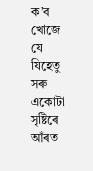ক’ব খোজে যে যিহেতু সৰু একোটা সৃষ্টিৰে আঁৰত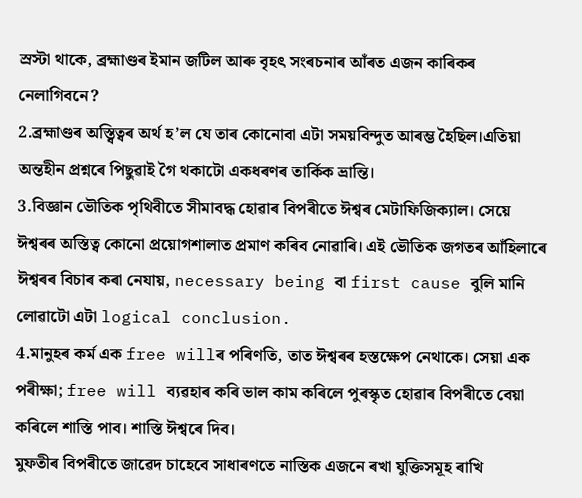স্ৰস্টা থাকে, ব্ৰহ্মাণ্ডৰ ইমান জটিল আৰু বৃহৎ সংৰচনাৰ আঁৰত এজন কাৰিকৰ নেলাগিবনে?
2.ব্ৰহ্মাণ্ডৰ অস্ত্বিত্বৰ অৰ্থ হ’ল যে তাৰ কোনোবা এটা সময়বিন্দুত আৰম্ভ হৈছিল।এতিয়া অন্তহীন প্ৰশ্নৰে পিছুৱাই গৈ থকাটো একধৰণৰ তাৰ্কিক ভ্ৰান্তি।
3.বিজ্ঞান ভৌতিক পৃথিবীতে সীমাবদ্ধ হোৱাৰ বিপৰীতে ঈশ্বৰ মেটাফিজিক্যাল। সেয়ে ঈশ্বৰৰ অস্তিত্ব কোনো প্ৰয়োগশালাত প্ৰমাণ কৰিব নোৱাৰি। এই ভৌতিক জগতৰ আঁহিলাৰে ঈশ্বৰৰ বিচাৰ কৰা নেযায়, necessary being বা first cause বুলি মানি লোৱাটো এটা logical conclusion.
4.মানুহৰ কৰ্ম এক free willৰ পৰিণতি, তাত ঈশ্বৰৰ হস্তক্ষেপ নেথাকে। সেয়া এক পৰীক্ষা; free will ব্যৱহাৰ কৰি ভাল কাম কৰিলে পুৰস্কৃত হোৱাৰ বিপৰীতে বেয়া কৰিলে শাস্তি পাব। শাস্তি ঈশ্বৰে দিব।
মুফতীৰ বিপৰীতে জাৱেদ চাহেবে সাধাৰণতে নাস্তিক এজনে ৰখা যুক্তিসমূহ ৰাখি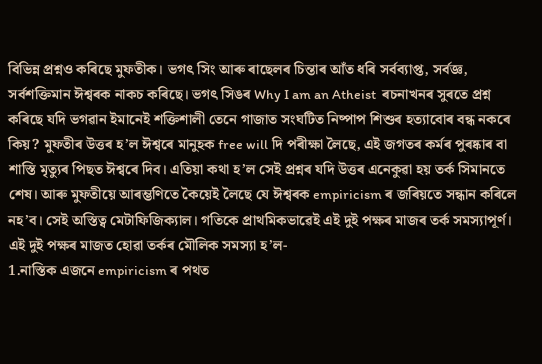বিভিন্ন প্ৰশ্নও কৰিছে মুফতীক। ভগৎ সিং আৰু ৰাছেলৰ চিন্তাৰ আঁত ধৰি সৰ্বব্যাপ্ত, সৰ্বজ্ঞ, সৰ্বশক্তিমান ঈশ্বৰক নাকচ কৰিছে। ভগৎ সিঙৰ Why I am an Atheist  ৰচনাখনৰ সুৰতে প্ৰশ্ন কৰিছে যদি ভগৱান ইমানেই শক্তিশালী তেনে গাজাত সংঘটিত নিষ্পাপ শিশুৰ হত্যাবোৰ বন্ধ নকৰে কিয়? মুফতীৰ উত্তৰ হ’ল ঈশ্বৰে মানুহক free will দি পৰীক্ষা লৈছে, এই জগতৰ কৰ্মৰ পুৰষ্কাৰ বা শাস্তি মৃত্যুৰ পিছত ঈশ্বৰে দিব। এতিয়া কথা হ’ল সেই প্ৰশ্নৰ যদি উত্তৰ এনেকুৱা হয় তৰ্ক সিমানতে শেষ। আৰু মুফতীয়ে আৰম্ভণিতে কৈয়েই লৈছে যে ঈশ্বৰক empiricism ৰ জৰিয়তে সন্ধান কৰিলে নহ’ব। সেই অস্তিত্ব মেটাফিজিক্যাল। গতিকে প্ৰাথমিকভাৱেই এই দুই পক্ষৰ মাজৰ তৰ্ক সমস্যাপূৰ্ণ। এই দুই পক্ষৰ মাজত হোৱা তৰ্কৰ মৌলিক সমস্যা হ’ল-
1.নাস্তিক এজনে empiricism ৰ পথত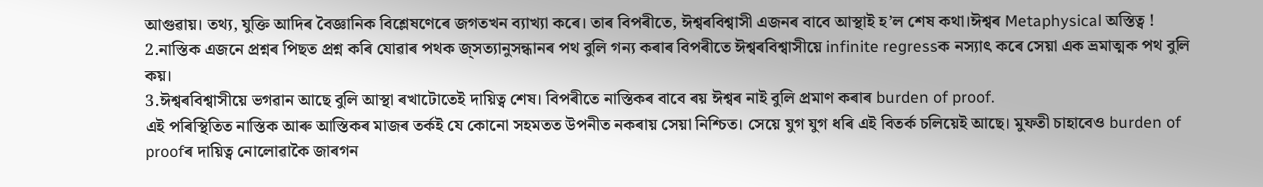আগুৱায়। তথ্য, যুক্তি আদিৰ বৈজ্ঞানিক বিশ্লেষণেৰে জগতখন ব্যাখ্যা কৰে। তাৰ বিপৰীতে, ঈশ্বৰবিশ্বাসী এজনৰ বাবে আস্থাই হ’ল শেষ কথা।ঈশ্বৰ Metaphysical অস্তিত্ব !
2.নাস্তিক এজনে প্ৰশ্নৰ পিছত প্ৰশ্ন কৰি যোৱাৰ পথক জ্সত্যানুসন্ধানৰ পথ বুলি গন্য কৰাৰ বিপৰীতে ঈশ্বৰবিশ্বাসীয়ে infinite regressক নস্যাৎ কৰে সেয়া এক ভ্ৰমাত্মক পথ বুলি কয়।
3.ঈশ্বৰবিশ্বাসীয়ে ভগৱান আছে বুলি আস্থা ৰখাটোতেই দায়িত্ব শেষ। বিপৰীতে নাস্তিকৰ বাবে ৰয় ঈশ্বৰ নাই বুলি প্ৰমাণ কৰাৰ burden of proof.
এই পৰিস্থিতিত নাস্তিক আৰু আস্তিকৰ মাজৰ তৰ্কই যে কোনো সহমতত উপনীত নকৰায় সেয়া নিশ্চিত। সেয়ে যুগ যুগ ধৰি এই বিতৰ্ক চলিয়েই আছে। মুফতী চাহাবেও burden of proofৰ দায়িত্ব নোলোৱাকৈ জাৰগন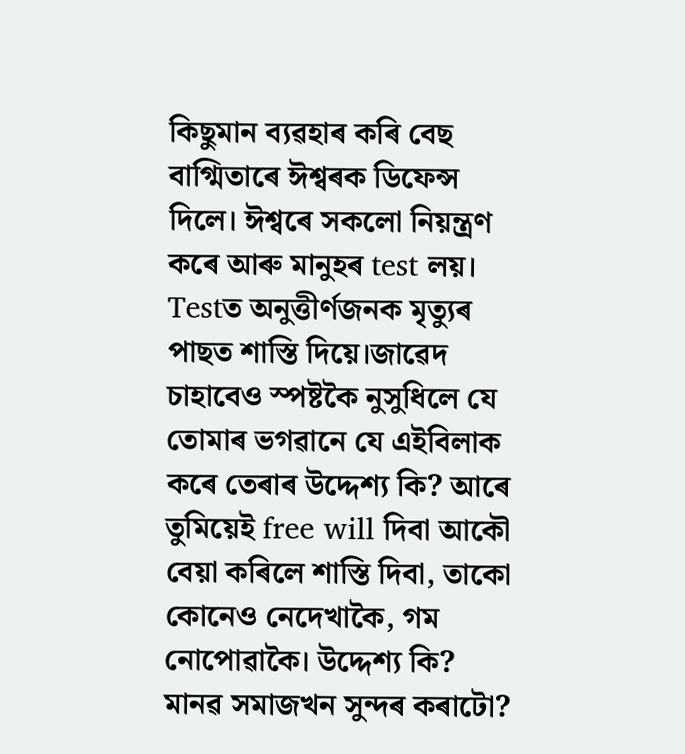কিছুমান ব্যৱহাৰ কৰি বেছ বাগ্মিতাৰে ঈশ্বৰক ডিফেন্স দিলে। ঈশ্বৰে সকলো নিয়ন্ত্ৰণ কৰে আৰু মানুহৰ test লয়। Testত অনুত্তীৰ্ণজনক মৃত্যুৰ পাছত শাস্তি দিয়ে।জাৱেদ চাহাবেও স্পষ্টকৈ নুসুধিলে যে তোমাৰ ভগৱানে যে এইবিলাক কৰে তেৰাৰ উদ্দেশ্য কি? আৰে তুমিয়েই free will দিবা আকৌ বেয়া কৰিলে শাস্তি দিবা, তাকো কোনেও নেদেখাকৈ, গম নোপোৱাকৈ। উদ্দেশ্য কি? মানৱ সমাজখন সুন্দৰ কৰাটো?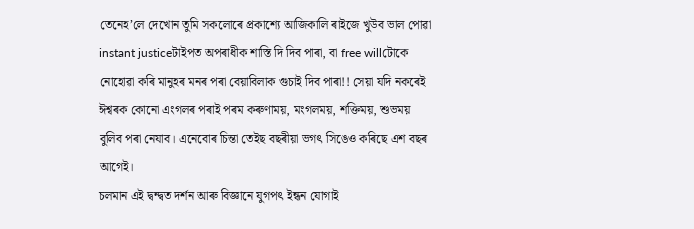তেনেহ’লে দেখোন তুমি সকলোৰে প্ৰকাশ্যে আজিকালি ৰাইজে খুউব ভাল পোৱা instant justiceটাইপত অপৰাধীক শাস্তি দি দিব পাৰা, বা free willটোকে নোহোৱা কৰি মানুহৰ মনৰ পৰা বেয়াবিলাক গুচাই দিব পাৰা!! সেয়া যদি নকৰেই ঈশ্বৰক কোনো এংগলৰ পৰাই পৰম কৰুণাময়, মংগলময়, শক্তিময়, শুভময় বুলিব পৰা নেযাব। এনেবোৰ চিন্তা তেইছ বছৰীয়া ভগৎ সিঙেও কৰিছে এশ বছৰ আগেই।
চলমান এই দ্বন্দ্বত দৰ্শন আৰু বিজ্ঞানে যুগপৎ ইন্ধন যোগাই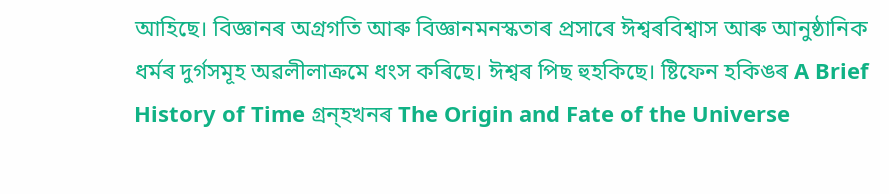আহিছে। বিজ্ঞানৰ অগ্ৰগতি আৰু বিজ্ঞানমনস্কতাৰ প্ৰসাৰে ঈশ্বৰবিশ্বাস আৰু আনুষ্ঠানিক ধৰ্মৰ দুৰ্গসমূহ অৱলীলাক্ৰমে ধংস কৰিছে। ঈশ্বৰ পিছ হুহকিছে। ষ্টিফেন হকিঙৰ A Brief History of Time গ্ৰন্হখনৰ The Origin and Fate of the Universe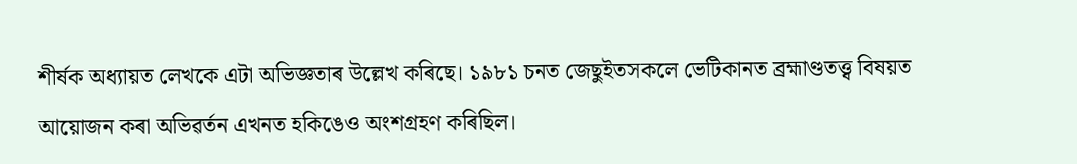শীৰ্ষক অধ্যায়ত লেখকে এটা অভিজ্ঞতাৰ উল্লেখ কৰিছে। ১৯৮১ চনত জেছুইতসকলে ভেটিকানত ব্ৰহ্মাণ্ডতত্ত্ব বিষয়ত আয়োজন কৰা অভিৱৰ্তন এখনত হকিঙেও অংশগ্ৰহণ কৰিছিল।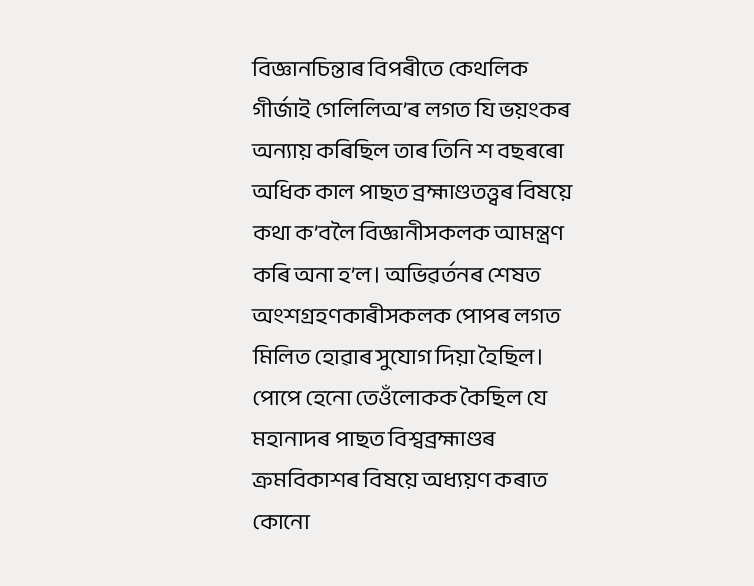বিজ্ঞানচিন্তাৰ বিপৰীতে কেথলিক গীৰ্জাই গেলিলিঅ’ৰ লগত যি ভয়ংকৰ অন্যায় কৰিছিল তাৰ তিনি শ বছৰৰো অধিক কাল পাছত ব্ৰহ্মাণ্ডতত্ত্বৰ বিষয়ে কথা ক’বলৈ বিজ্ঞানীসকলক আমন্ত্ৰণ কৰি অনা হ’ল। অভিৱৰ্তনৰ শেষত অংশগ্ৰহণকাৰীসকলক পোপৰ লগত মিলিত হোৱাৰ সুযোগ দিয়া হৈছিল। পোপে হেনো তেওঁলোকক কৈছিল যে মহানাদৰ পাছত বিশ্বব্ৰহ্মাণ্ডৰ ক্ৰমবিকাশৰ বিষয়ে অধ্যয়ণ কৰাত কোনো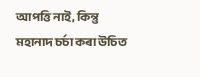আপত্তি নাই, কিন্তু মহানাদ চৰ্চা কৰা উচিত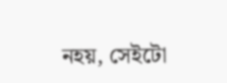নহয়, সেইটো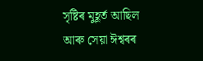সৃষ্টিৰ মুহূৰ্ত আছিল আৰু সেয়া ঈশ্বৰৰ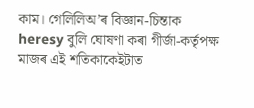কাম। গেলিলিঅ’ৰ বিজ্ঞান-চিন্তাক heresy বুলি ঘোষণা কৰা গীৰ্জা-কৰ্তৃপক্ষ মাজৰ এই শতিকাকেইটাত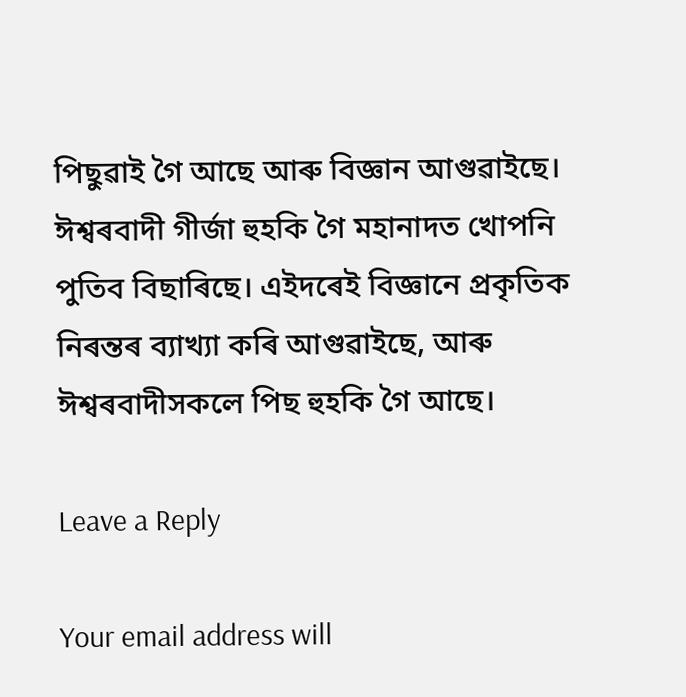পিছুৱাই গৈ আছে আৰু বিজ্ঞান আগুৱাইছে। ঈশ্বৰবাদী গীৰ্জা হুহকি গৈ মহানাদত খোপনি পুতিব বিছাৰিছে। এইদৰেই বিজ্ঞানে প্ৰকৃতিক নিৰন্তৰ ব্যাখ্যা কৰি আগুৱাইছে, আৰু ঈশ্বৰবাদীসকলে পিছ হুহকি গৈ আছে।

Leave a Reply

Your email address will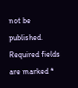not be published. Required fields are marked *